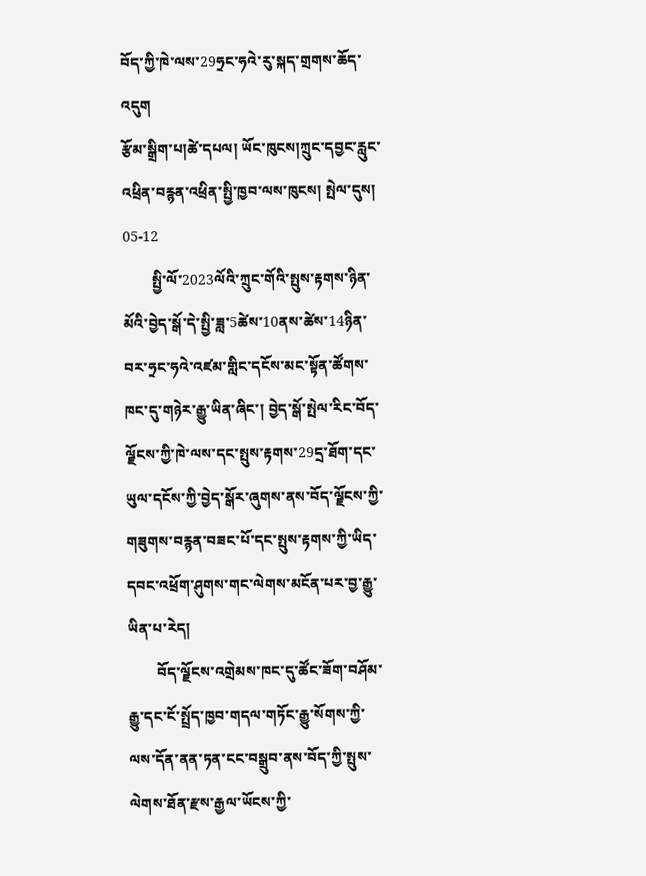བོད་ཀྱི་ཁེ་ལས་29ཧྲང་ཧའེ་རུ་སྐད་གྲགས་ཆོད་འདུག
རྩོམ་སྒྲིག་པ།ཚེ་དཔལ། ཡོང་ཁུངས།ཀྲུང་དབྱང་རླུང་འཕྲིན་བརྙན་འཕྲིན་སྤྱི་ཁྱབ་ལས་ཁུངས། སྤེལ་དུས། 05-12
        སྤྱི་ལོ་2023ལོའི་ཀྲུང་གོའི་སྤུས་རྟགས་ཉིན་མོའི་བྱེད་སྒོ་དེ་སྤྱི་ཟླ་5ཚེས་10ནས་ཚེས་14ཉིན་བར་ཧྲང་ཧའེ་འཛམ་གླིང་དངོས་མང་སྟོན་ཚོགས་ཁང་དུ་གཉེར་རྒྱུ་ཡིན་ཞིང་། བྱེད་སྒོ་སྤེལ་རིང་བོད་ལྗོངས་ཀྱི་ཁེ་ལས་དང་སྤུས་རྟགས་29དྲ་ཐོག་དང་ཡུལ་དངོས་ཀྱི་བྱེད་སྒོར་ཞུགས་ནས་བོད་ལྗོངས་ཀྱི་གཟུགས་བརྙན་བཟང་པོ་དང་སྤུས་རྟགས་ཀྱི་ཡིད་དབང་འཕྲོག་ཤུགས་གང་ལེགས་མངོན་པར་བྱ་རྒྱུ་ཡིན་པ་རེད།
        བོད་ལྗོངས་འགྲེམས་ཁང་དུ་ཚོང་ཟོག་བཤོམ་རྒྱུ་དང་ངོ་སྤྲོད་ཁྱབ་གདལ་གཏོང་རྒྱུ་སོགས་ཀྱི་ལས་དོན་ནན་ཏན་ངང་བསྒྲུབ་ནས་བོད་ཀྱི་སྤུས་ལེགས་ཐོན་རྫས་རྒྱལ་ཡོངས་ཀྱི་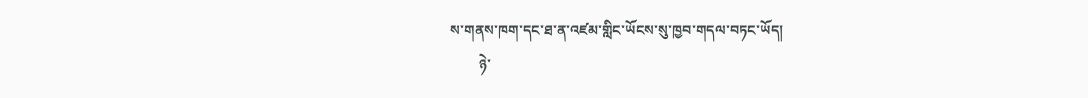ས་གནས་ཁག་དང་ཐ་ན་འཛམ་གླིང་ཡོངས་སུ་ཁྱབ་གདལ་བཏང་ཡོད།
        ཉེ་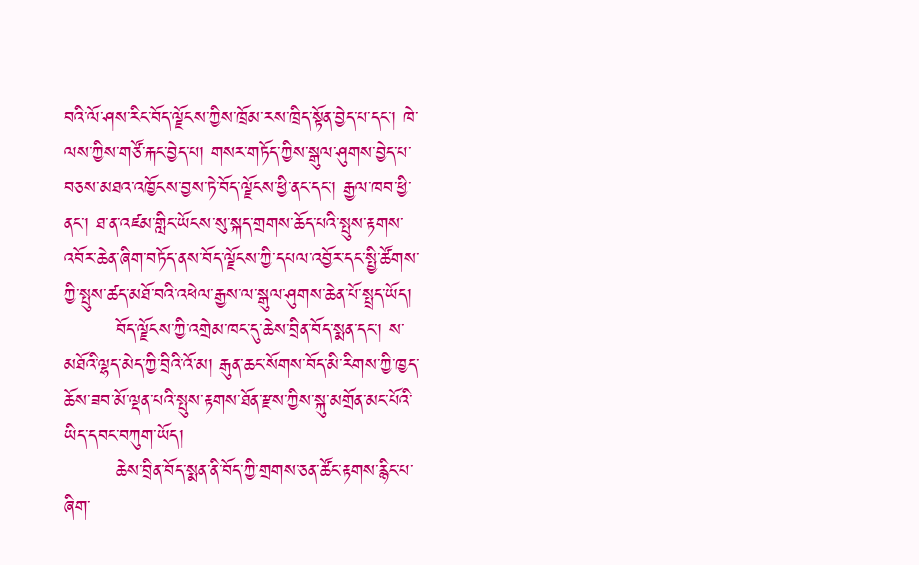བའི་ལོ་ཤས་རིང་བོད་ལྗོངས་ཀྱིས་ཁྲོམ་རས་ཁྲིད་སྟོན་བྱེད་པ་དང་། ཁེ་ལས་ཀྱིས་གཙོ་རྐང་བྱེད་པ། གསར་གཏོད་ཀྱིས་སྒུལ་ཤུགས་བྱེད་པ་བཅས་མཐའ་འཁྱོངས་བྱས་ཏེ་བོད་ལྗོངས་ཕྱི་ནང་དང་། རྒྱལ་ཁབ་ཕྱི་ནང་། ཐ་ན་འཛམ་གླིང་ཡོངས་སུ་སྐད་གྲགས་ཆོད་པའི་སྤུས་རྟགས་འབོར་ཆེན་ཞིག་བཏོད་ནས་བོད་ལྗོངས་ཀྱི་དཔལ་འབྱོར་དང་སྤྱི་ཚོགས་ཀྱི་སྤུས་ཚད་མཐོ་བའི་འཕེལ་རྒྱས་ལ་སྒུལ་ཤུགས་ཆེན་པོ་སྤྲད་ཡོད།
        བོད་ལྗོངས་ཀྱི་འགྲེམ་ཁང་དུ་ཆེས་བྲིན་བོད་སྨན་དང་། ས་མཐོའི་ལྷད་མེད་ཀྱི་བྲིའི་འོ་མ། རྒུན་ཆང་སོགས་བོད་མི་རིགས་ཀྱི་ཁྱད་ཆོས་ཟབ་མོ་ལྡན་པའི་སྤུས་རྟགས་ཐོན་རྫས་ཀྱིས་སྐུ་མགྲོན་མང་པོའི་ཡིད་དབང་བཀུག་ཡོད།
        ཆེས་བྲིན་བོད་སྨན་ནི་བོད་ཀྱི་གྲགས་ཅན་ཚོང་རྟགས་རྙིང་པ་ཞིག་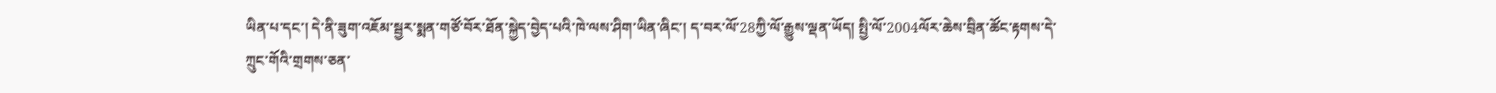ཡིན་པ་དང་། དེ་ནི་ཟུག་འཇོམ་སྦྱར་སྨན་གཙོ་བོར་ཐོན་སྐྱེད་བྱེད་པའི་ཁེ་ལས་ཤིག་ཡིན་ཞིང་། ད་བར་ལོ་28ཀྱི་ལོ་རྒྱུས་ལྡན་ཡོད། སྤྱི་ལོ་2004ལོར་ཆེས་བྲིན་ཚོང་རྟགས་དེ་ཀྲུང་གོའི་གྲགས་ཅན་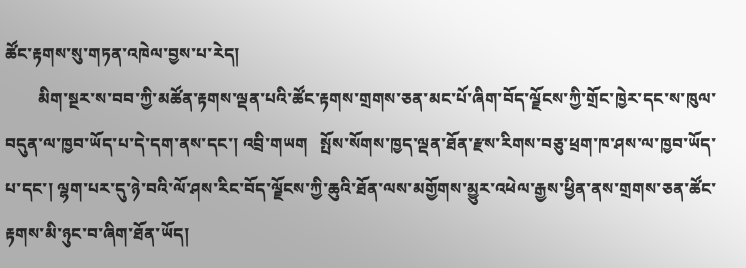ཚོང་རྟགས་སུ་གཏན་འཁེལ་བྱས་པ་རེད།
        མིག་སྔར་ས་བབ་ཀྱི་མཚོན་རྟགས་ལྡན་པའི་ཚོང་རྟགས་གྲགས་ཅན་མང་པོ་ཞིག་བོད་ལྗོངས་ཀྱི་གྲོང་ཁྱེར་དང་ས་ཁུལ་བདུན་ལ་ཁྱབ་ཡོད་པ་དེ་དག་ནས་དང་། འབྲི་གཡག   སྤོས་སོགས་ཁྱད་ལྡན་ཐོན་རྫས་རིགས་བཅུ་ཕྲག་ཁ་ཤས་ལ་ཁྱབ་ཡོད་པ་དང་། ལྷག་པར་དུ་ཉེ་བའི་ལོ་ཤས་རིང་བོད་ལྗོངས་ཀྱི་ཆུའི་ཐོན་ལས་མགྱོགས་མྱུར་འཕེལ་རྒྱས་ཕྱིན་ནས་གྲགས་ཅན་ཚོང་རྟགས་མི་ཉུང་བ་ཞིག་ཐོན་ཡོད།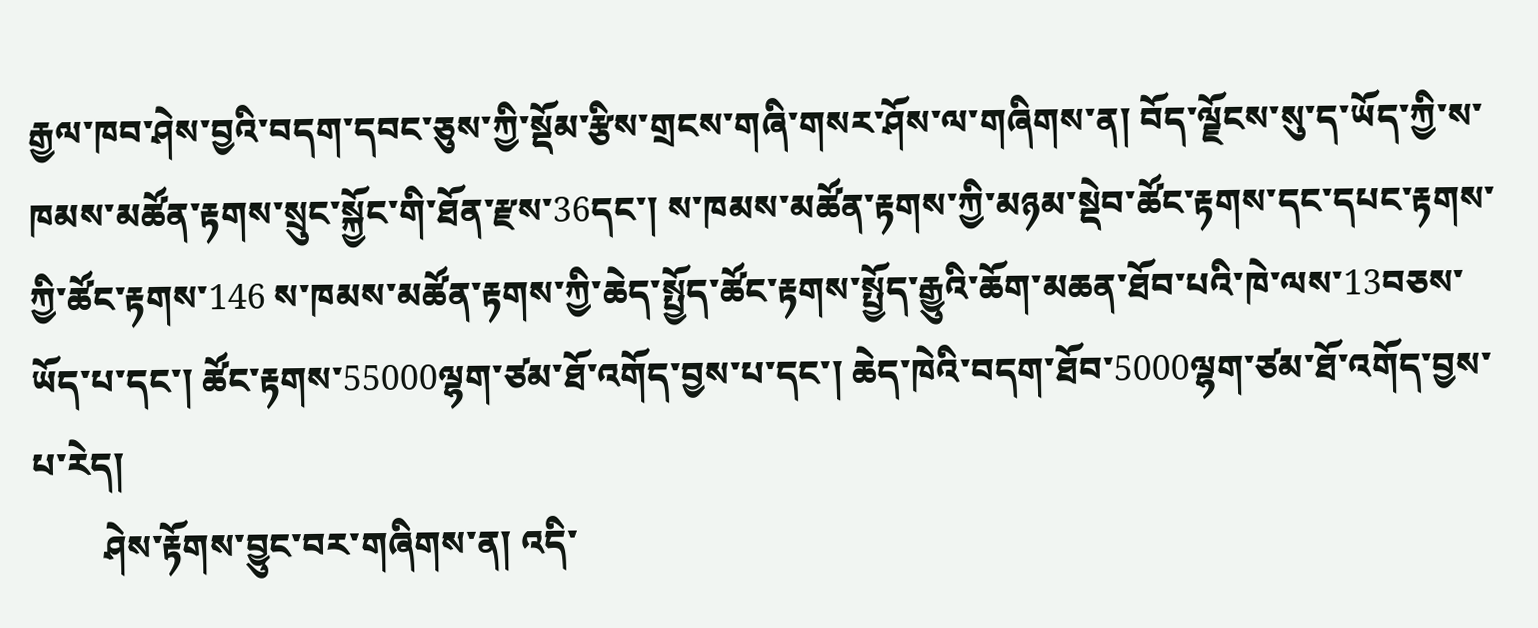རྒྱལ་ཁབ་ཤེས་བྱའི་བདག་དབང་ཅུས་ཀྱི་སྡོམ་རྩིས་གྲངས་གཞི་གསར་ཤོས་ལ་གཞིགས་ན། བོད་ལྗོངས་སུ་ད་ཡོད་ཀྱི་ས་ཁམས་མཚོན་རྟགས་སྲུང་སྐྱོང་གི་ཐོན་རྫས་36དང་། ས་ཁམས་མཚོན་རྟགས་ཀྱི་མཉམ་སྡེབ་ཚོང་རྟགས་དང་དཔང་རྟགས་ཀྱི་ཚོང་རྟགས་146 ས་ཁམས་མཚོན་རྟགས་ཀྱི་ཆེད་སྤྱོད་ཚོང་རྟགས་སྤྱོད་རྒྱུའི་ཆོག་མཆན་ཐོབ་པའི་ཁེ་ལས་13བཅས་ཡོད་པ་དང་། ཚོང་རྟགས་55000ལྷག་ཙམ་ཐོ་འགོད་བྱས་པ་དང་། ཆེད་ཁེའི་བདག་ཐོབ་5000ལྷག་ཙམ་ཐོ་འགོད་བྱས་པ་རེད།
        ཤེས་རྟོགས་བྱུང་བར་གཞིགས་ན། འདི་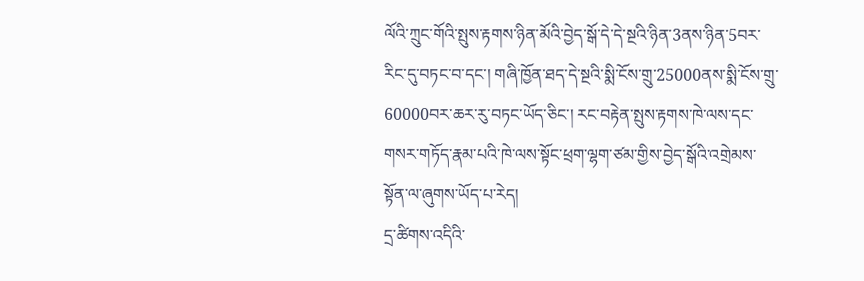ལོའི་ཀྲུང་གོའི་སྤུས་རྟགས་ཉིན་མོའི་བྱེད་སྒོ་དེ་དེ་སྔའི་ཉིན་3ནས་ཉིན་5བར་རིང་དུ་བཏང་བ་དང་། གཞི་ཁྱོན་ཐད་དེ་སྔའི་སྨི་ངོས་གྲུ་25000ནས་སྨི་ངོས་གྲུ་60000བར་ཆར་རུ་བཏང་ཡོད་ཅིང་། རང་བརྟེན་སྤུས་རྟགས་ཁེ་ལས་དང་གསར་གཏོད་རྣམ་པའི་ཁེ་ལས་སྟོང་ཕྲག་ལྷག་ཙམ་གྱིས་བྱེད་སྒོའི་འགྲེམས་སྟོན་ལ་ཞུགས་ཡོད་པ་རེད།
དྲ་ཚིགས་འདིའི་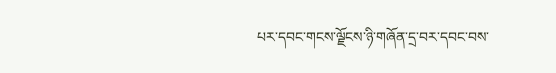པར་དབང་གངས་ལྗོངས་ཉི་གཞོན་དྲ་བར་དབང་བས་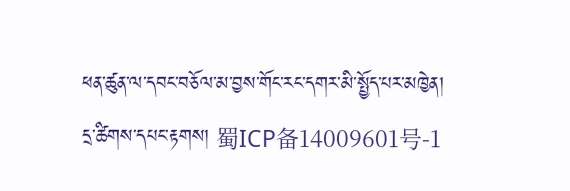ཕན་ཚུན་ལ་དབང་བཅོལ་མ་བྱས་གོང་རང་དགར་མི་སྤྱོད་པར་མཁྱེན།
དྲ་ཚིགས་དཔང་རྟགས། 蜀ICP备14009601号-1